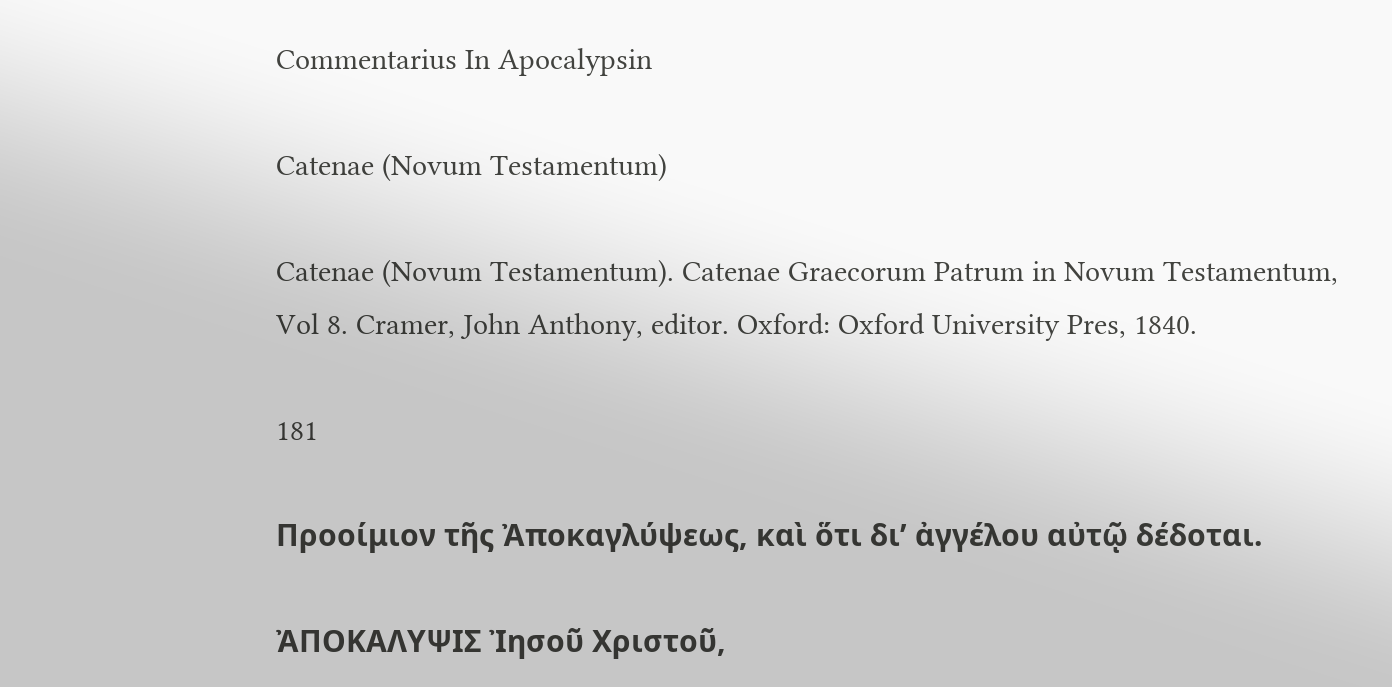Commentarius In Apocalypsin

Catenae (Novum Testamentum)

Catenae (Novum Testamentum). Catenae Graecorum Patrum in Novum Testamentum, Vol 8. Cramer, John Anthony, editor. Oxford: Oxford University Pres, 1840.

181

Προοίμιον τῆς Ἀποκαγλύψεως, καὶ ὅτι δι’ ἀγγέλου αὐτῷ δέδοται.

ἈΠΟΚΑΛΥΨΙΣ Ἰησοῦ Χριστοῦ,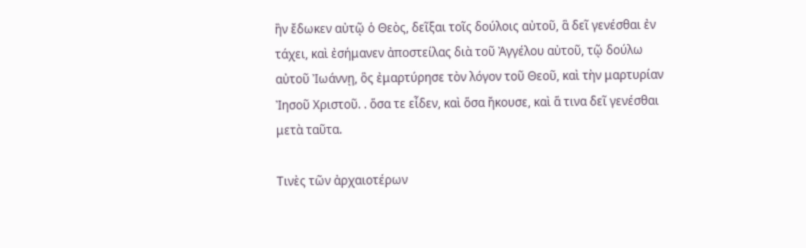ἢν ἔδωκεν αὐτῷ ὁ Θεὸς, δεῖξαι τοῖς δούλοις αὐτοῦ, ἃ δεῖ γενέσθαι ἐν τάχει, καὶ ἐσήμανεν ἀποστείλας διὰ τοῦ Ἀγγέλου αὐτοῦ, τῷ δούλω αὐτοῦ Ἰωάννῃ, ὃς ἐμαρτύρησε τὸν λόγον τοῦ Θεοῦ, καὶ τὴν μαρτυρίαν Ἰησοῦ Χριστοῦ. . ὅσα τε εἶδεν, καὶ ὅσα ἤκουσε, καὶ ἅ τινα δεῖ γενέσθαι μετὰ ταῦτα.

Tινὲς τῶν ἀρχαιοτέρων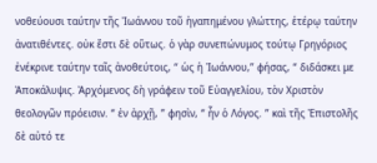νοθεύουσι ταύτην τῆς Ἰωάννου τοῦ ἠγαπημένου γλώττης, ἑτέρῳ ταύτην ἀνατιθέντες. οὐκ ἔστι δὲ οὕτως. ὁ γὰρ συνεπώνυμος τούτῳ Γρηγόριος ἐνέκρινε ταύτην ταῖς ἀνοθεύτοις, “ ὡς ἡ Ἰωάννου,” φήσας, “ διδάσκει με Ἀποκάλυψις. Ἀρχόμενος δὴ γράφειν τοῦ Εὐαγγελίου, τὸν Χριστὸν θεολογῶν πρόεισιν. “ ἐν ἀρχῇ, ” φησὶν, “ ἦν ὁ Λόγος. ” καὶ τῆς Ἐπιστολῆς δὲ αὐτό τε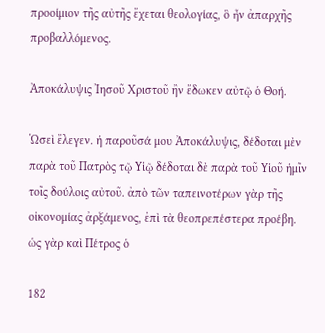προοίμιον τῆς αὐτῆς ἔχεται θεολογίας, ὃ ἦν ἀπαρχῆς προβαλλόμενος.

Ἀποκάλυψις Ἰησοῦ Χριστοῦ ἢν ἔδωκεν αὐτῷ ὁ Θοή.

Ὡσεὶ ἔλεγεν. ἡ παροῦσά μου Ἀποκάλυψις, δέδοται μὲν παρὰ τοῦ Πατρὸς τῷ Υἱῷ δέδοται δὲ παρὰ τοῦ Υἱοῦ ἡμῖν τοῖς δούλοις αὐτοῦ. ἀπὸ τῶν ταπεινοτέρων γὰρ τῆς οἰκονομίας ἀρξάμενος, ἐπὶ τὰ θεοπρεπέστερα προέβη. ὡς γὰρ καὶ Πέτρος ὁ

182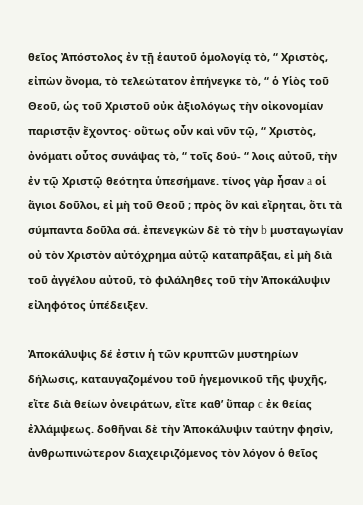θεῖος Ἀπόστολος ἐν τῇ ἑαυτοῦ ὁμολογίᾳ τὸ, “ Χριστὸς, εἰπὼν ὄνομα, τὸ τελεώτατον ἐπήνεγκε τὸ, “ ὁ Υἱὸς τοῦ Θεοῦ, ὡς τοῦ Χριστοῦ οὐκ ἀξιολόγως τὴν οἰκονομίαν παριστᾷν ἔχοντος· οὕτως οὖν καὶ νῦν τῷ, “ Χριστὸς, ὀνόματι οὗτος συνάψας τὸ, “ τοῖς δού- “ λοις αὐτοῦ, τὴν ἐν τῷ Χριστῷ θεότητα ὑπεσήμανε. τίνος γὰρ ἦσαν a οἱ ἅγιοι δοῦλοι, εἰ μὴ τοῦ Θεοῦ ; πρὸς ὃν καὶ εἴρηται, ὅτι τὰ σύμπαντα δοῦλα σά. ἐπενεγκὼν δὲ τὸ τὴν b μυσταγωγίαν οὐ τὸν Χριστὸν αὐτόχρημα αὐτῷ καταπρᾶξαι, εἰ μὴ διὰ τοῦ ἀγγέλου αὐτοῦ, τὸ φιλάληθες τοῦ τὴν Ἀποκάλυψιν εἰληφότος ὑπέδειξεν.

Ἀποκάλυψις δέ ἐστιν ἡ τῶν κρυπτῶν μυστηρίων δήλωσις, καταυγαζομένου τοῦ ἡγεμονικοῦ τῆς ψυχῆς, εἴτε διὰ θείων ὀνειράτων, εἴτε καθ’ ὕπαρ c ἐκ θείας ἐλλάμψεως. δοθῆναι δὲ τὴν Ἀποκάλυψιν ταύτην φησὶν, ἀνθρωπινώτερον διαχειριζόμενος τὸν λόγον ὁ θεῖος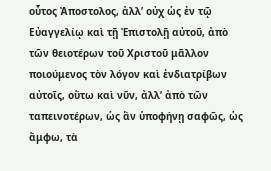οὗτος Ἀποστολος, ἀλλ’ οὐχ ὡς ἐν τῷ Εὐαγγελίῳ καὶ τῇ Ἐπιστολῇ αὐτοῦ, ἀπὸ τῶν θειοτέρων τοῦ Χριστοῦ μᾶλλον ποιούμενος τὸν λόγον καὶ ἐνδιατρίβων αὐτοῖς, οὕτω καὶ νῦν, ἀλλ’ ἀπὸ τῶν ταπεινοτέρων, ὡς ἃν ὑποφήνῃ σαφῶς, ὡς ἄμφω, τὰ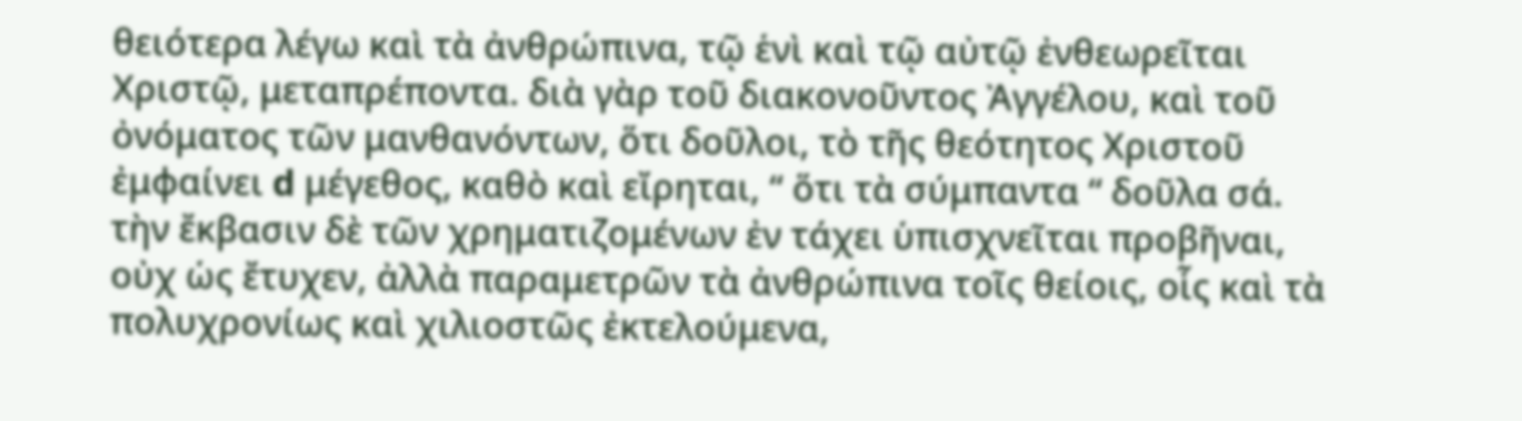θειότερα λέγω καὶ τὰ ἀνθρώπινα, τῷ ἑνὶ καὶ τῷ αὐτῷ ἐνθεωρεῖται Χριστῷ, μεταπρέποντα. διὰ γὰρ τοῦ διακονοῦντος Ἀγγέλου, καὶ τοῦ ὀνόματος τῶν μανθανόντων, ὅτι δοῦλοι, τὸ τῆς θεότητος Χριστοῦ ἐμφαίνει d μέγεθος, καθὸ καὶ εἴρηται, “ ὅτι τὰ σύμπαντα “ δοῦλα σά. τὴν ἔκβασιν δὲ τῶν χρηματιζομένων ἐν τάχει ὑπισχνεῖται προβῆναι, οὐχ ὡς ἔτυχεν, ἀλλὰ παραμετρῶν τὰ ἀνθρώπινα τοῖς θείοις, οἷς καὶ τὰ πολυχρονίως καὶ χιλιοστῶς ἐκτελούμενα,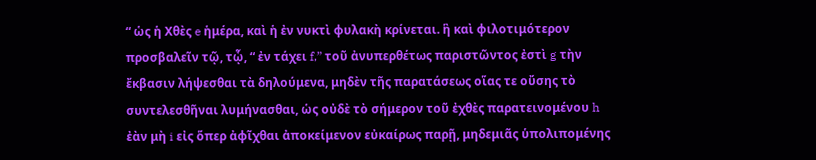“ ὡς ἡ Χθὲς e ἡμέρα, καὶ ἡ ἐν νυκτὶ φυλακὴ κρίνεται. ἣ καὶ φιλοτιμότερον προσβαλεῖν τῷ, τᾧ, “ ἐν τάχει f,” τοῦ ἀνυπερθέτως παριστῶντος ἐστὶ g τὴν ἔκβασιν λήψεσθαι τὰ δηλούμενα, μηδὲν τῆς παρατάσεως οἵας τε οὔσης τὸ συντελεσθῆναι λυμήνασθαι, ὡς οὐδὲ τὸ σήμερον τοῦ ἐχθὲς παρατεινομένου h ἐὰν μὴ i εἰς ὅπερ ἀφῖχθαι ἀποκείμενον εὐκαίρως παρῇ, μηδεμιᾶς ὑπολιπομένης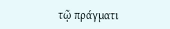τῷ πράγματι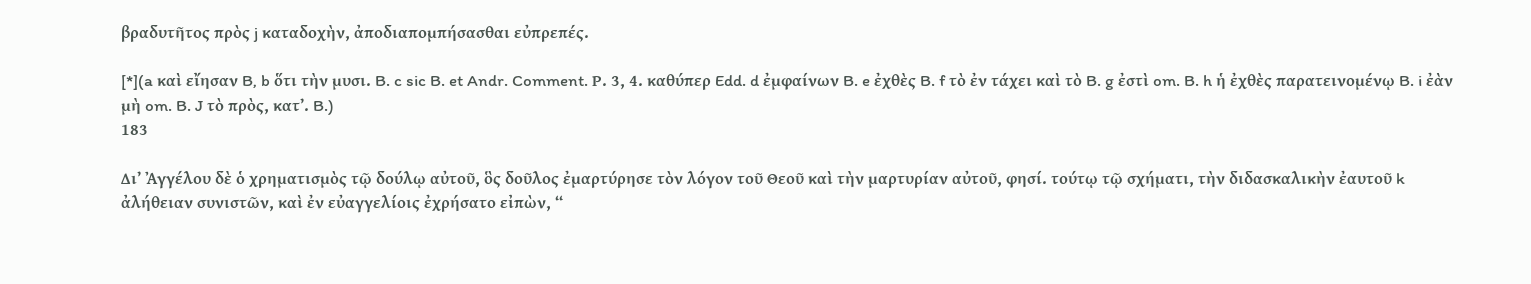βραδυτῆτος πρὸς j καταδοχὴν, ἀποδιαπομπήσασθαι εὐπρεπές.

[*](a καὶ εἴησαν B, b ὅτι τὴν μυσι. B. c sic B. et Andr. Comment. Ρ. 3, 4. καθύπερ Edd. d ἐμφαίνων B. e ἐχθὲς B. f τὸ ἐν τάχει καὶ τὸ B. g ἐστὶ om. B. h ἡ ἐχθὲς παρατεινομένῳ B. i ἐὰν μὴ om. B. J τὸ πρὸς, κατ’. B.)
183

Δι’ Ἀγγέλου δὲ ὁ χρηματισμὸς τῷ δούλῳ αὐτοῦ, ὃς δοῦλος ἐμαρτύρησε τὸν λόγον τοῦ Θεοῦ καὶ τὴν μαρτυρίαν αὐτοῦ, φησί. τούτῳ τῷ σχήματι, τὴν διδασκαλικὴν ἐαυτοῦ k ἀλήθειαν συνιστῶν, καὶ ἐν εὐαγγελίοις ἐχρήσατο εἰπὼν, “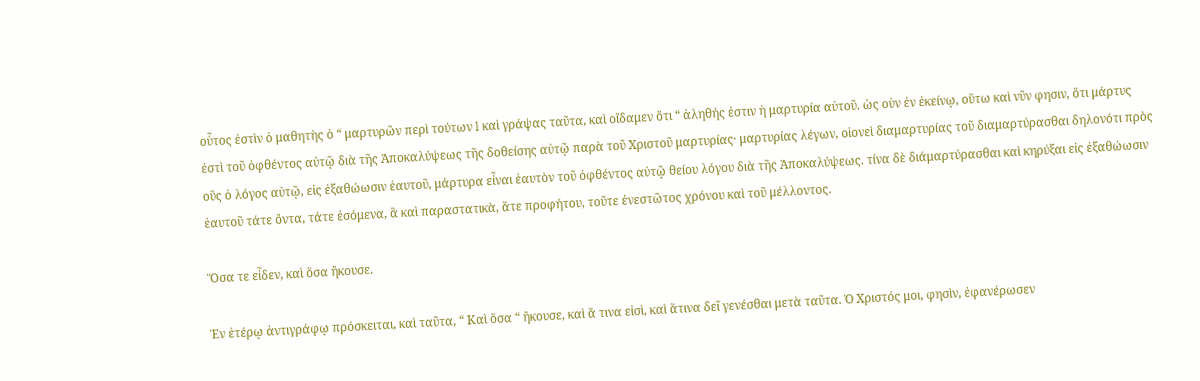οὗτος ἐστὶν ὁ μαθητὴς ὁ “ μαρτυρῶν περὶ τούτων l καὶ γράψας ταῦτα, καὶ οἴδαμεν ὅτι “ ἀληθής ἐστιν ἡ μαρτυρία αὐτοῦ. ὡς οὑν ἐν ἐκείνῳ, οὕτω καὶ νῦν φησιν, ὅτι μάρτυς ἐστὶ τοῦ ὀφθέντος αὐτῷ διὰ τῆς Ἀποκαλύψεως τῆς δοθείσης αὐτῷ παρὰ τοῦ Χριστοῦ μαρτυρίας· μαρτυρίας λέγων, οἱονεὶ διαμαρτυρίας τοῦ διαμαρτύρασθαι δηλονότι πρὸς οὓς ὁ λόγος αὐτῷ, εἰς ἐξαθώωσιν ἑαυτοῦ, μάρτυρα εἶναι ἑαυτὸν τοῦ ὀφθέντος αὐτῷ θείου λόγου διὰ τῆς Ἀποκαλύψεως. τίνα δὲ διάμαρτύρασθαι καὶ κηρύξαι εἰς ἐξαθώωσιν ἑαυτοῦ τάτε ὄντα, τάτε ἐσόμενα, ἃ καὶ παραστατικὰ, ἅτε προφήτου, τοῦτε ἐνεστῶτος χρόνου καὶ τοῦ μέλλοντος.

Ὅσα τε εἶδεν, καὶ ὅσα ἤκουσε.

Ἐν ἑτέρῳ ἀντιγράφῳ πρόσκειται, καὶ ταῦτα, “ Καὶ ὅσα “ ἤκουσε, καὶ ἅ τινα εἰσὶ, καὶ ἅτινα δεῖ γενέσθαι μετὰ ταῦτα. Ὁ Χριστός μοι, φησὶν, ἐφανέρωσεν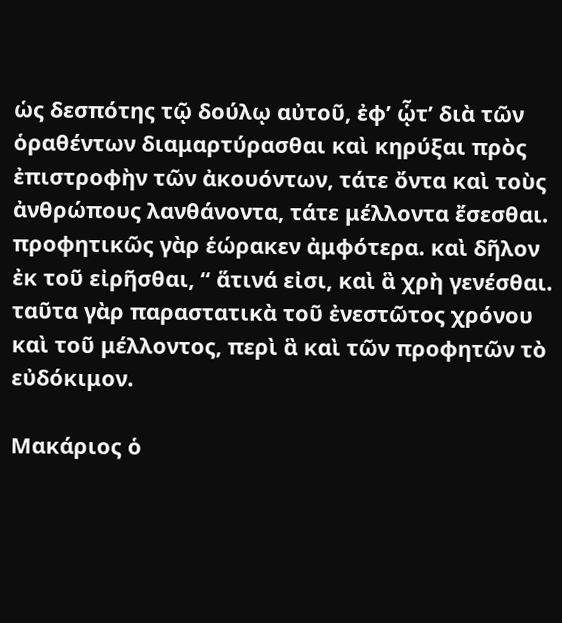ὡς δεσπότης τῷ δούλῳ αὐτοῦ, ἐφ’ ᾧτ’ διὰ τῶν ὁραθέντων διαμαρτύρασθαι καὶ κηρύξαι πρὸς ἐπιστροφὴν τῶν ἀκουόντων, τάτε ὄντα καὶ τοὺς ἀνθρώπους λανθάνοντα, τάτε μέλλοντα ἔσεσθαι. προφητικῶς γὰρ ἑώρακεν ἀμφότερα. καὶ δῆλον ἐκ τοῦ εἰρῆσθαι, “ ἅτινά εἰσι, καὶ ἃ χρὴ γενέσθαι. ταῦτα γὰρ παραστατικὰ τοῦ ἐνεστῶτος χρόνου καὶ τοῦ μέλλοντος, περὶ ἃ καὶ τῶν προφητῶν τὸ εὐδόκιμον.

Μακάριος ὁ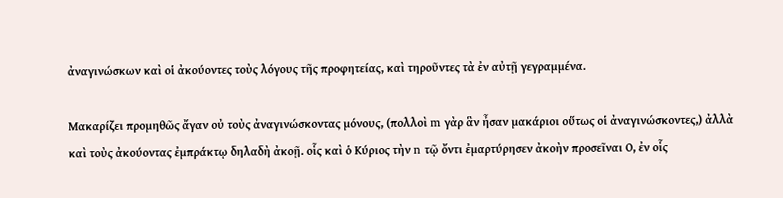ἀναγινώσκων καὶ οἱ ἀκούοντες τοὺς λόγους τῆς προφητείας, καὶ τηροῦντες τὰ ἐν αὐτῇ γεγραμμένα.

Μακαρίζει προμηθῶς ἄγαν οὐ τοὺς ἀναγινώσκοντας μόνους, (πολλοὶ m γὰρ ἃν ἦσαν μακάριοι οὕτως οἱ ἀναγινώσκοντες,) ἀλλὰ καὶ τοὺς ἀκούοντας ἐμπράκτῳ δηλαδὴ ἀκοῇ. οἷς καὶ ὁ Κύριος τὴν n τῷ ὄντι ἐμαρτύρησεν ἀκοὴν προσεῖναι Ο, ἐν οἷς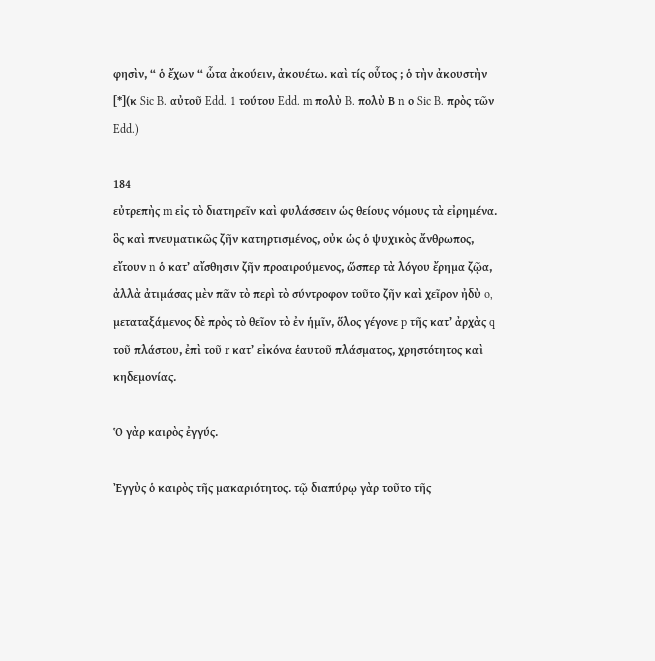φησὶν, “ ὁ ἔχων “ ὧτα ἀκούειν, ἀκουέτω. καὶ τίς οὗτος ; ὁ τὴν ἀκουστὴν [*](κ Sic B. αὐτοῦ Edd. 1 τούτου Edd. m πολὺ B. πολὺ Β n ο Sic B. πρὸς τῶν Edd.)

184
εὐτρεπὴς m εἰς τὸ διατηρεῖν καὶ φυλάσσειν ὡς θείους νόμους τὰ εἰρημένα. ὃς καὶ πνευματικῶς ζῆν κατηρτισμένος, οὐκ ὡς ὁ ψυχικὸς ἄνθρωπος, εἴτουν n ὁ κατ’ αἴσθησιν ζῆν προαιρούμενος, ὥσπερ τὰ λόγου ἔρημα ζῷα, ἀλλὰ ἀτιμάσας μὲν πᾶν τὸ περὶ τὸ σύντροφον τοῦτο ζῆν καὶ χεῖρον ἠδὺ o, μεταταξάμενος δὲ πρὸς τὸ θεῖον τὸ ἐν ἡμῖν, ὅλος γέγονε p τῆς κατ’ ἀρχὰς q τοῦ πλάστου, ἐπὶ τοῦ r κατ’ εἰκόνα ἑαυτοῦ πλάσματος, χρηστότητος καὶ κηδεμονίας.

Ὁ γὰρ καιρὸς ἐγγύς.

Ἐγγὺς ὁ καιρὸς τῆς μακαριότητος. τῷ διαπύρῳ γὰρ τοῦτο τῆς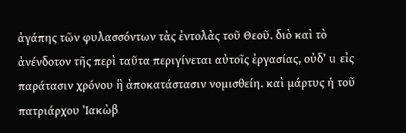ἀγάπης τῶν φυλασσόντων τὰς ἐντολὰς τοῦ Θεοῦ. διὸ καὶ τὸ ἀνένδοτον τῆς περὶ ταῦτα περιγίνεται αὐτοῖς ἐργασίας, οὐδ’ u εἰς παράτασιν χρόνου ἣ ἀποκατάστασιν νομισθείη. καὶ μάρτυς ἡ τοῦ πατριάρχου Ἰακὼβ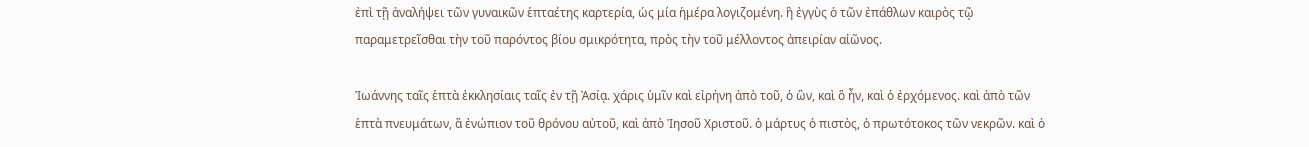ἐπὶ τῇ ἀναλήψει τῶν γυναικῶν ἑπταέτης καρτερία, ὡς μία ἡμέρα λογιζομένη. ἣ ἐγγὺς ὁ τῶν ἐπάθλων καιρὸς τῷ παραμετρεῖσθαι τὴν τοῦ παρόντος βίου σμικρότητα, πρὸς τὴν τοῦ μέλλοντος ἀπειρίαν αἰῶνος.

Ἰωάννης ταῖς ἑπτὰ ἐκκλησίαις ταῖς ἐν τῇ Ἀσίᾳ. χάρις ὑμῖν καὶ εἰρήνη ἀπὸ τοῦ, ὁ ὣν, καὶ ὃ ἦν, καὶ ὁ ἐρχόμενος. καὶ ἀπὸ τῶν ἑπτὰ πνευμάτων, ἃ ἐνώπιον τοῦ θρόνου αὐτοῦ, καὶ ἀπὸ Ἰησοῦ Χριστοῦ. ὁ μάρτυς ὁ πιστὸς, ὁ πρωτότοκος τῶν νεκρῶν. καὶ ὁ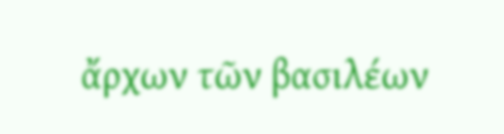ἄρχων τῶν βασιλέων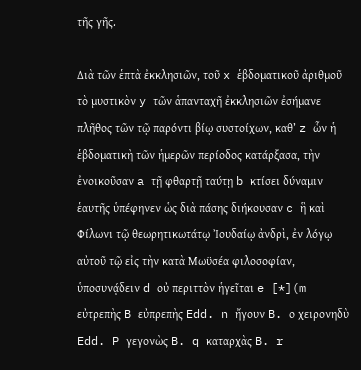τῆς γῆς.

Διὰ τῶν ἑπτὰ ἐκκλησιῶν, τοῦ x ἑβδοματικοῦ ἀριθμοῦ τὸ μυστικὸν y τῶν ἁπανταχῆ ἐκκλησιῶν ἐσήμανε πλῆθος τῶν τῷ παρόντι βίῳ συστοίχων, καθ’ z ὧν ἡ ἑβδοματικὴ τῶν ἡμερῶν περίοδος κατάρξασα, τὴν ἐνοικοῦσαν a τῇ φθαρτῇ ταύτῃ b κτίσει δύναμιν ἑαυτῆς ὑπέφηνεν ὡς διὰ πάσης διήκουσαν c ἣ καὶ Φίλωνι τῷ θεωρητικωτάτῳ Ἰουδαίῳ ἀνδρὶ, ἐν λόγῳ αὐτοῦ τῷ εἰς τὴν κατὰ Μωϋσέα φιλοσοφίαν, ὑποσυνᾴδειν d οὐ περιττὸν ἡγεῖται e [*](m εὐτρεπὴς B εὐπρεπὴς Edd. n ἤγουν B. ο χειρονηδὺ Edd. P γεγονὼς B. q καταρχὰς B. r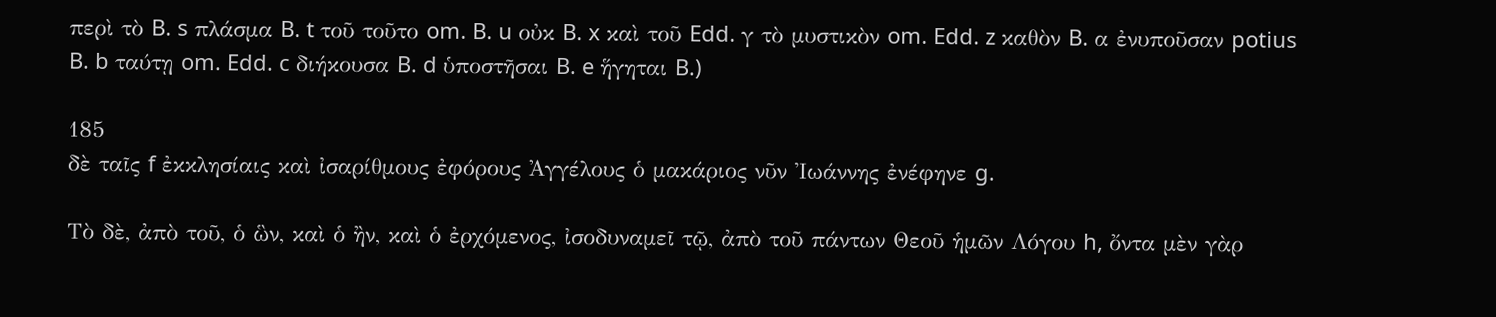περὶ τὸ B. s πλάσμα B. t τοῦ τοῦτο om. B. u οὐκ B. x καὶ τοῦ Edd. γ τὸ μυστικὸν om. Edd. z καθὸν B. α ἐνυποῦσαν potius B. b ταύτῃ om. Edd. c διήκουσα B. d ὑποστῆσαι B. e ἥγηται B.)

185
δὲ ταῖς f ἐκκλησίαις καὶ ἰσαρίθμους ἐφόρους Ἀγγέλους ὁ μακάριος νῦν Ἰωάννης ἐνέφηνε g.

Τὸ δὲ, ἀπὸ τοῦ, ὁ ὣν, καὶ ὁ ἢν, καὶ ὁ ἐρχόμενος, ἰσοδυναμεῖ τῷ, ἀπὸ τοῦ πάντων Θεοῦ ἡμῶν Λόγου h, ὄντα μὲν γὰρ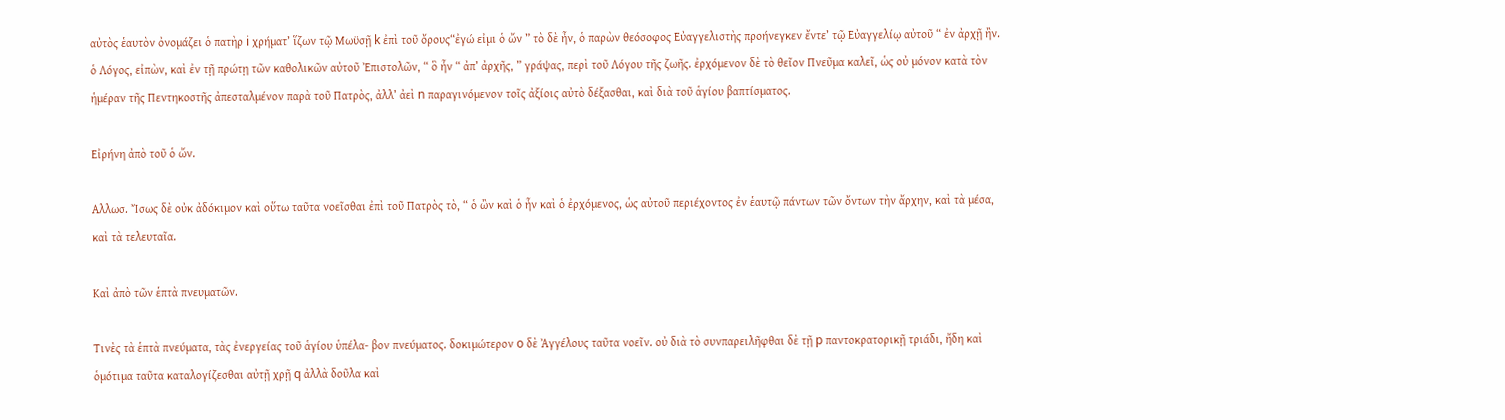αὐτὸς ἑαυτὸν ὀνομάζει ὁ πατὴρ i χρήματ’ ἵζων τῷ Μωϋσῇ k ἐπὶ τοῦ ὄρους“ἐγώ εἰμι ὁ ὤν ” τὸ δὲ ἦν, ὁ παρὼν θεόσοφος Εὐαγγελιστὴς προήνεγκεν ἔντε’ τῷ Εὐαγγελίῳ αὐτοῦ “ ἐν ἀρχῇ ἢν. ὁ Λόγος, εἰπὼν, καὶ ἐν τῇ πρώτῃ τῶν καθολικῶν αὐτοῦ Ἐπιστολῶν, “ ὃ ἦν “ ἀπ’ ἀρχῆς, ” γράψας, περὶ τοῦ Λόγου τῆς ζωῆς. ἐρχόμενον δὲ τὸ θεῖον Πνεῦμα καλεῖ, ὡς οὐ μόνον κατὰ τὸν ἡμέραν τῆς Πεντηκοστῆς ἀπεσταλμένον παρὰ τοῦ Πατρὸς, ἀλλ’ ἀεὶ n παραγινόμενον τοῖς ἀξίοις αὐτὸ δέξασθαι, καὶ διὰ τοῦ ἁγίου βαπτίσματος.

Εἰρήνη ἀπὸ τοῦ ὁ ὤν.

Αλλωσ. Ἴσως δὲ οὐκ ἀδόκιμον καὶ οὕτω ταῦτα νοεῖσθαι ἐπὶ τοῦ Πατρὸς τὸ, “ ὁ ὢν καὶ ὁ ἦν καὶ ὁ ἐρχόμενος, ὡς αὐτοῦ περιέχοντος ἐν ἑαυτῷ πάντων τῶν ὄντων τὴν ἄρχην, καὶ τὰ μέσα, καὶ τὰ τελευταῖα.

Καὶ ἀπὸ τῶν ἑπτὰ πνευματῶν.

Τινὲς τὰ ἑπτὰ πνεύματα, τὰς ἐνεργείας τοῦ ἁγίου ὑπέλα- βον πνεύματος. δοκιμώτερον o δὲ Ἀγγέλους ταῦτα νοεῖν. οὐ διὰ τὸ συνπαρειλῆφθαι δὲ τῇ p παντοκρατορικῇ τριάδι, ἤδη καὶ ὁμότιμα ταῦτα καταλογίζεσθαι αὐτῇ χρῇ q ἀλλὰ δοῦλα καὶ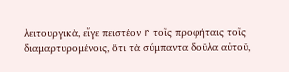λειτουργικὰ, εἴγε πειστέον r τοῖς προφήταις τοῖς διαμαρτυρομένοις, ὅτι τὰ σύμπαντα δοῦλα αὐτοῦ,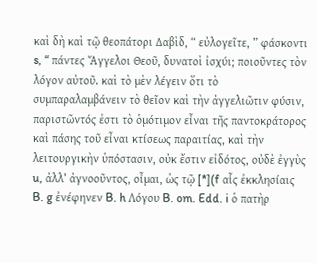καὶ δὴ καὶ τῷ θεοπάτορι Δαβὶδ, “ εὐλογεῖτε, ” φάσκοντι s, “ πάντες Ἄγγελοι Θεοῦ, δυνατοὶ ἰσχύι; ποιοῦντες τὸν λόγον αὐτοῦ. καὶ τὸ μὲν λέγειν ὅτι τὸ συμπαραλαμβάνειν τὸ θεῖον καὶ τὴν ἀγγελιῶτιν φύσιν, παριστῶντός ἐστι τὸ ὁμότιμον εἶναι τῆς παντοκράτορος καὶ πάσης τοῦ εἶναι κτίσεως παραιτίας, καὶ τὴν λειτουργικὴν ὑπόστασιν, οὐκ ἔστιν εἰδότος, οὐδὲ ἐγγὺς u, ἀλλ’ ἀγνοοῦντος, οἶμαι, ὡς τῷ [*](f αἷς ἐκκλησίαις B. g ἐνέφηνεν B. h Λόγου B. om. Edd. i ὁ πατὴρ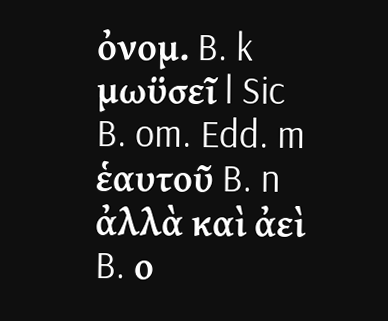ὀνομ. B. k μωϋσεῖ l Sic B. om. Edd. m ἑαυτοῦ B. n ἀλλὰ καὶ ἀεὶ B. ο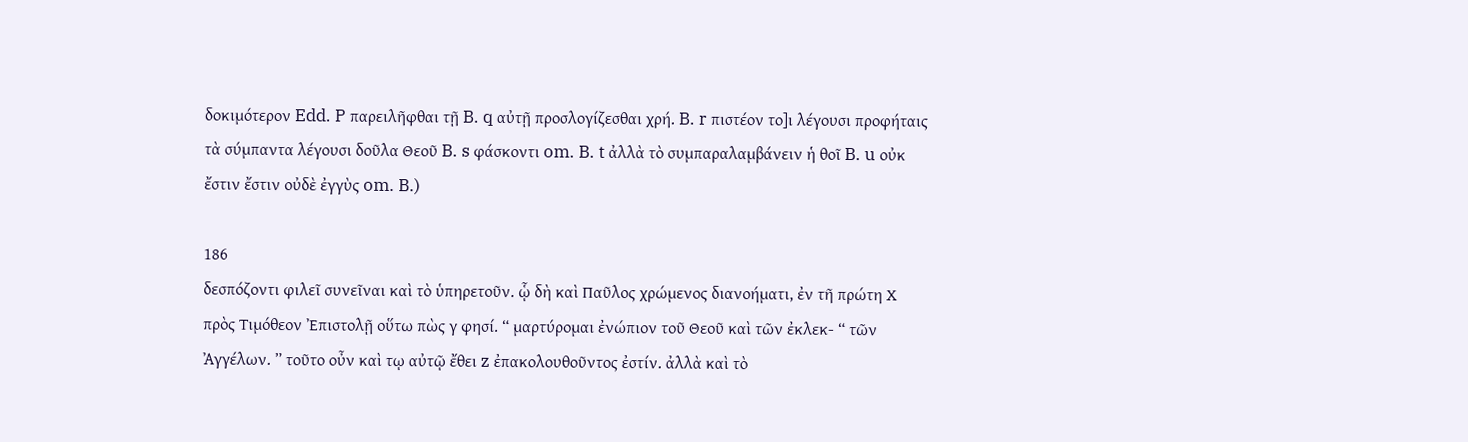δοκιμότερον Edd. P παρειλῆφθαι τῇ B. q αὐτῇ προσλογίζεσθαι χρή. B. r πιστέον το]ι λέγουσι προφήταις τὰ σύμπαντα λέγουσι δοῦλα Θεοῦ B. s φάσκοντι om. B. t ἀλλὰ τὸ συμπαραλαμβάνειν ἡ θοῖ B. u οὐκ ἔστιν ἔστιν οὐδὲ ἐγγὺς om. B.)

186
δεσπόζοντι φιλεῖ συνεῖναι καὶ τὸ ὑπηρετοῦν. ᾧ δὴ καὶ Παῦλος χρώμενος διανοήματι, ἐν τῆ πρώτη Χ πρὸς Τιμόθεον Ἐπιστολῇ οὕτω πὼς γ φησί. “ μαρτύρομαι ἐνώπιον τοῦ Θεοῦ καὶ τῶν ἐκλεκ- “ τῶν Ἀγγέλων. ” τοῦτο οὖν καὶ τῳ αὐτῷ ἔθει z ἐπακολουθοῦντος ἐστίν. ἀλλὰ καὶ τὸ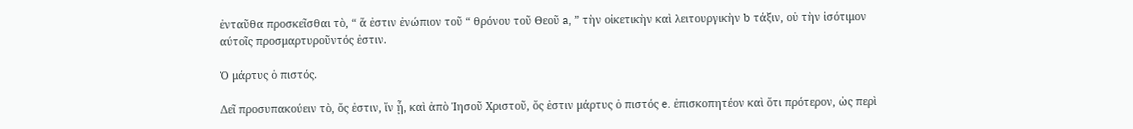ἐνταῦθα προσκεῖσθαι τὸ, “ ἅ ἐστιν ἐνώπιον τοῦ “ θρόνου τοῦ Θεοῦ a, ” τὴν οἰκετικὴν καὶ λειτουργικὴν b τάξιν, οὐ τὴν ἰσότιμον αύτοῖς προσμαρτυροῦντός ἐστιν.

Ὁ μάρτυς ὁ πιστός.

Δεῖ προσυπακούειν τὸ, ὅς ἐστιν, ἵν ᾖ, καὶ ἀπὸ Ἰησοῦ Χριστοῦ, ὅς ἐστιν μάρτυς ὁ πιστός e. ἐπισκοπητέον καὶ ὅτι πρότερον, ὡς περὶ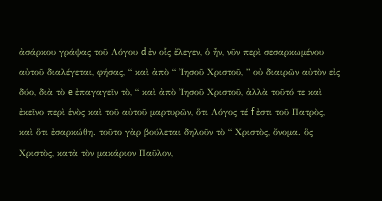ἀσάρκου γράψας τοῦ Λόγου d ἐν οἷς ἔλεγεν, ὁ ἦν, νῦν περὶ σεσαρκωμένου αὐτοῦ διαλέγεται, φήσας, “ καὶ ἀπὸ “ Ἰησοῦ Χριστοῦ, ” οὐ διαιρῶν αὐτὸν εἰς δύο, διὰ τὸ e ἐπαγαγεῖν τὸ, “ καὶ ἀπὸ Ἰησοῦ Χριστοῦ, ἀλλὰ τοῦτό τε καὶ ἐκεῖνο περὶ ἑνὸς καὶ τοῦ αὐτοῦ μαρτυρῶν, ὅτι Λόγος τέ f ἐστι τοῦ Πατρὸς, καὶ ὅτι ἐσαρκώθη. τοῦτο γὰρ βούλεται δηλοῦν τὸ “ Χριστὸς, ὄνομα. ὃς Χριστὸς, κατὰ τὸν μακάριον Παῦλον,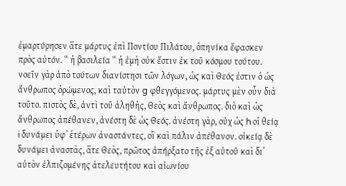ἐμαρτύρησεν ἅτε μάρτυς ἐπὶ Ποντίου Πιλάτου, ὁπηνίκα ἔφασκεν πρὸς αὐτόν. “ ἡ βασιλεία “ ἡ ἐμὴ οὐκ ἔστιν ἐκ τοῦ κόσμου τούτου. νοεῖν γὰρ ἀπὸ τούτων διανίστησι τῶν λόγων, ὡς καὶ Θεός ἐστιν ὁ ὡς ἄνθρωπος ὁρώμενος, καὶ ταὐτὸν g φθεγγόμενος. μάρτυς μὲν οὖν διὰ τοῦτο. πιστὸς δὲ, ἀντὶ τοῦ ἀληθὴς, Θεὸς καὶ ἄνθρωπος. διὸ καὶ ὡς ἄνθρωπος ἀπέθανεν, ἀνέστη δὲ ὡς Θεός. ἀνέστη γὰρ, οὐχ ὡς h οἱ θείᾳ i δυνάμει ὑφ’ ἑτέρων ἀναστάντες, οἳ καὶ πάλιν ἀπέθανον. οἰκείᾳ δὲ δυνάμει ἀναστὰς, ἅτε Θεὸς, πρῶτος ἀπήρξατο τῆς ἐξ αὐτοῦ καὶ δι’ αὐτὸν ἐλπιζομένης ἀτελευτήτου καὶ αἰωνίου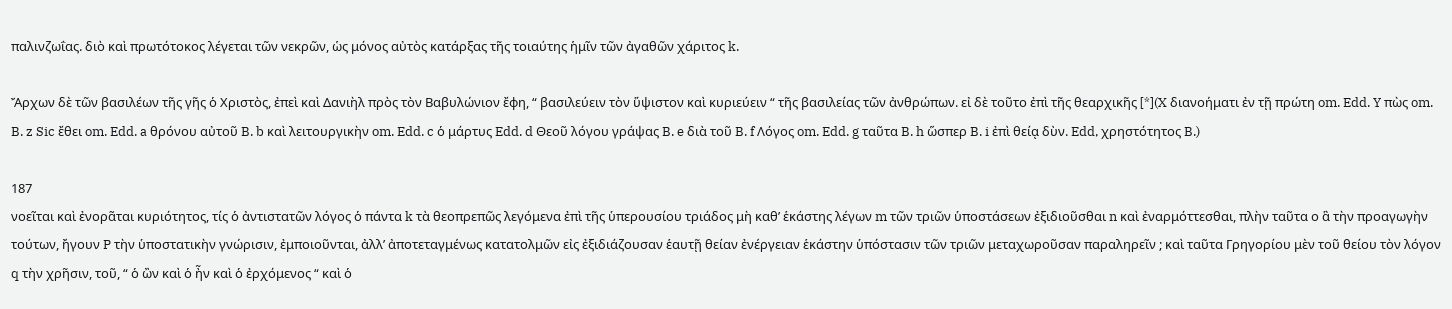παλινζωΐας. διὸ καὶ πρωτότοκος λέγεται τῶν νεκρῶν, ὡς μόνος αὐτὸς κατάρξας τῆς τοιαύτης ἡμῖν τῶν ἀγαθῶν χάριτος k.

Ἄρχων δὲ τῶν βασιλέων τῆς γῆς ὁ Χριστὸς, ἐπεὶ καὶ Δανιὴλ πρὸς τὸν Βαβυλώνιον ἔφη, “ βασιλεύειν τὸν ὕψιστον καὶ κυριεύειν “ τῆς βασιλείας τῶν ἀνθρώπων. εἰ δὲ τοῦτο ἐπὶ τῆς θεαρχικῆς [*](X διανοήματι ἐν τῇ πρώτη om. Edd. Y πὼς om. B. z Sic ἔθει om. Edd. a θρόνου αὐτοῦ B. b καὶ λειτουργικὴν om. Edd. c ὁ μάρτυς Edd. d Θεοῦ λόγου γράψας B. e διὰ τοῦ B. f Λόγος om. Edd. g ταῦτα B. h ὥσπερ B. i ἐπὶ θείᾳ δὺν. Edd, χρηστότητος B.)

187
νοεῖται καὶ ἐνορᾶται κυριότητος, τίς ὁ ἀντιστατῶν λόγος ὁ πάντα k τὰ θεοπρεπῶς λεγόμενα ἐπὶ τῆς ὑπερουσίου τριάδος μὴ καθ’ ἑκάστης λέγων m τῶν τριῶν ὑποστάσεων ἐξιδιοῦσθαι n καὶ ἐναρμόττεσθαι, πλὴν ταῦτα ο ἃ τὴν προαγωγὴν τούτων, ἤγουν P τὴν ὑποστατικὴν γνώρισιν, ἐμποιοῦνται, ἀλλ’ ἀποτεταγμένως κατατολμῶν εἰς ἐξιδιάζουσαν ἑαυτῇ θείαν ἐνέργειαν ἑκάστην ὑπόστασιν τῶν τριῶν μεταχωροῦσαν παραληρεῖν ; καὶ ταῦτα Γρηγορίου μὲν τοῦ θείου τὸν λόγον q τὴν χρῆσιν, τοῦ, “ ὁ ὢν καὶ ὁ ἦν καὶ ὁ ἐρχόμενος “ καὶ ὁ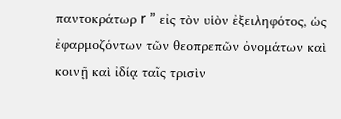παντοκράτωρ r ” εἰς τὸν υἱὸν ἐξειληφότος, ὡς ἐφαρμοζόντων τῶν θεοπρεπῶν ὀνομάτων καὶ κοινῇ καὶ ἰδίᾳ ταῖς τρισὶν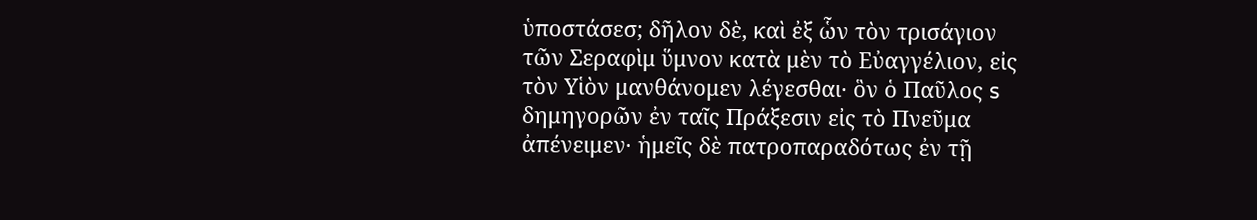ὑποστάσεσ; δῆλον δὲ, καὶ ἐξ ὧν τὸν τρισάγιον τῶν Σεραφὶμ ὕμνον κατὰ μὲν τὸ Εὐαγγέλιον, εἰς τὸν Υἱὸν μανθάνομεν λέγεσθαι· ὃν ὁ Παῦλος s δημηγορῶν ἐν ταῖς Πράξεσιν εἰς τὸ Πνεῦμα ἀπένειμεν· ἡμεῖς δὲ πατροπαραδότως ἐν τῇ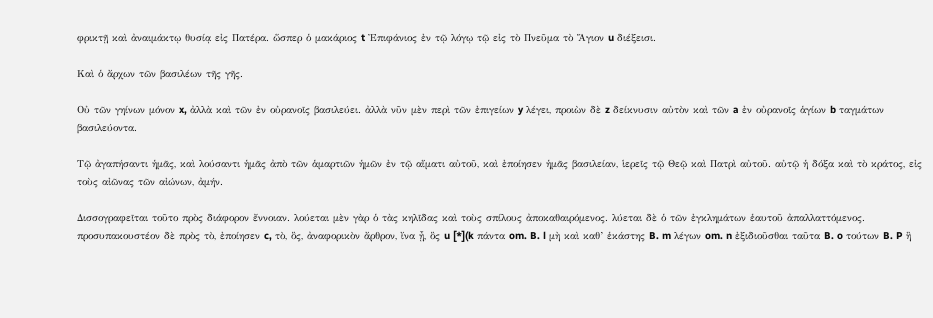φρικτῇ καὶ ἀναιμάκτῳ θυσίᾳ εἰς Πατέρα. ὥσπερ ὁ μακάριος t Ἐπιφάνιος ἐν τῷ λόγῳ τῷ εἰς τὸ Πνεῦμα τὸ Ἅγιον u διέξεισι.

Καὶ ὁ ἄρχων τῶν βασιλέων τῆς γῆς.

Οὐ τῶν γηίνων μόνον x, ἀλλὰ καὶ τῶν ἐν οὐρανοῖς βασιλεύει. ἀλλὰ νῦν μὲν περὶ τῶν ἐπιγείων y λέγει, προιὼν δὲ z δείκνυσιν αὐτὸν καὶ τῶν a ἐν οὐρανοῖς ἁγίων b ταγμάτων βασιλεύοντα.

Tῷ ἀγαπήσαντι ἡμᾶς, καὶ λούσαντι ἡμᾶς ἀπὸ τῶν ἁμαρτιῶν ἡμῶν ἐν τῷ αἵματι αὐτοῦ, καὶ ἐποίησεν ἡμᾶς βασιλείαν, ἱερεῖς τῷ Θεῷ καὶ Πατρὶ αὐτοῦ. αὐτῷ ἡ δόξα καὶ τὸ κράτος, εἰς τοὺς αἰῶνας τῶν αἰώνων, ἀμήν.

Δισσογραφεῖται τοῦτο πρὸς διάφορον ἔννοιαν. λούεται μὲν γὰρ ὁ τὰς κηλῖδας καὶ τοὺς σπίλους ἀποκαθαιρόμενος. λύεται δὲ ὁ τῶν ἐγκλημάτων ἑαυτοῦ ἀπαλλαττόμενος. προσυπακουστέον δὲ πρὸς τὸ, ἐποίησεν c, τὸ, ὃς, ἀναφορικὸν ἄρθρον, ἴνα ᾖ, ὃς u [*](k πάντα om. B. l μὴ καὶ καθ’ ἑκάστης B. m λέγων om. n ἐξιδιοῦσθαι ταῦτα B. o τούτων B. P ἢ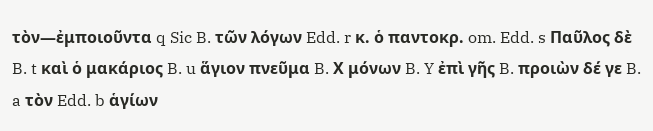τὸν—ἐμποιοῦντα q Sic B. τῶν λόγων Edd. r κ. ὁ παντοκρ. om. Edd. s Παῦλος δὲ B. t καὶ ὁ μακάριος B. u ἅγιον πνεῦμα B. Χ μόνων B. Y ἐπὶ γῆς B. προιὼν δέ γε B. a τὸν Edd. b ἁγίων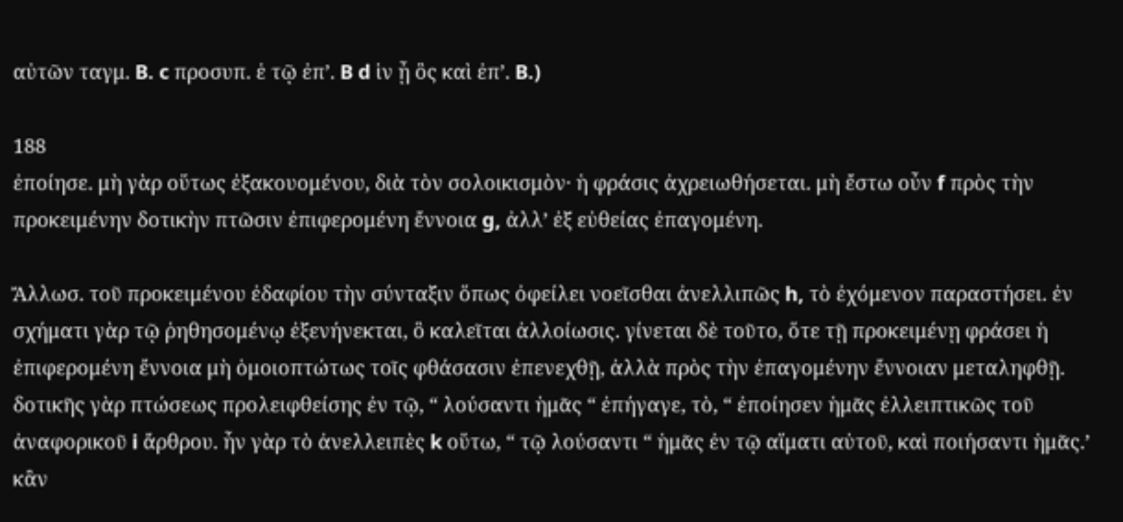αὐτῶν ταγμ. B. c προσυπ. ἑ τῷ ἐπ’. B d ἱν ᾖ ὃς καὶ ἐπ’. B.)

188
ἐποίησε. μὴ γὰρ οὕτως ἐξακουομένου, διὰ τὸν σολοικισμὸν· ἡ φράσις ἀχρειωθήσεται. μὴ ἔστω οὖν f πρὸς τὴν προκειμένην δοτικὴν πτῶσιν ἐπιφερομένη ἔννοια g, ἀλλ’ ἐξ εὐθείας ἐπαγομένη.

Ἄλλωσ. τοῦ προκειμένου ἐδαφίου τὴν σύνταξιν ὅπως ὀφείλει νοεῖσθαι ἀνελλιπῶς h, τὸ ἐχόμενον παραστήσει. ἐν σχήματι γὰρ τῷ ῥηθησομένῳ ἐξενήνεκται, ὃ καλεῖται ἀλλοίωσις. γίνεται δὲ τοῦτο, ὅτε τῇ προκειμένῃ φράσει ἡ ἐπιφερομένη ἔννοια μὴ ὁμοιοπτώτως τοῖς φθάσασιν ἐπενεχθῇ, ἀλλὰ πρὸς τὴν ἐπαγομένην ἔννοιαν μεταληφθῇ. δοτικῆς γὰρ πτώσεως προλειφθείσης ἐν τῷ, “ λούσαντι ἡμᾶς “ ἐπήγαγε, τὸ, “ ἐποίησεν ἡμᾶς ἐλλειπτικῶς τοῦ ἀναφορικοῦ i ἄρθρου. ἦν γὰρ τὸ ἀνελλειπὲς k οὕτω, “ τῷ λούσαντι “ ἡμᾶς ἐν τῷ αἵματι αὐτοῦ, καὶ ποιήσαντι ἡμᾶς.’ κἂν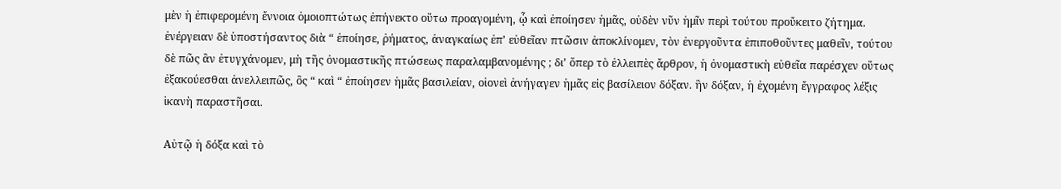μὲν ἡ ἐπιφερομένη ἔννοια ὁμοιοπτώτως ἐπήνεκτο οὕτω προαγομένη, ᾧ καὶ ἐποίησεν ἡμᾶς, οὐδὲν νῦν ἡμῖν περὶ τούτου προὔκειτο ζήτημα. ἐνέργειαν δὲ ὑποστήσαντος διὰ “ ἐποίησε, ῥήματος, ἀναγκαίως ἐπ’ εὐθεῖαν πτῶσιν ἀποκλίνομεν, τὸν ἐνεργοῦντα ἐπιποθοῦντες μαθεῖν, τούτου δὲ πῶς ἂν ἐτυγχάνομεν, μὴ τῆς ὀνομαστικῆς πτώσεως παραλαμβανομένης ; δι’ ὅπερ τὸ ἐλλειπὲς ἄρθρον, ἡ ὀνομαστικὴ εὐθεῖα παρέσχεν οὕτως ἐξακούεσθαι ἀνελλειπῶς, ὃς “ καὶ “ ἐποίησεν ἡμᾶς βασιλείαν, οἱονεὶ ἀνήγαγεν ἡμᾶς εἰς βασίλειον δόξαν. ἣν δόξαν, ἡ ἐχομένη ἔγγραφος λέξις ἱκανὴ παραστῆσαι.

Αὐτῷ ἡ δόξα καὶ τὸ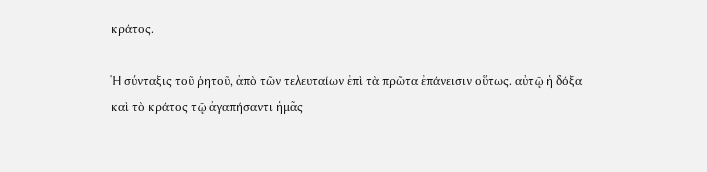κράτος.

Ἡ σύνταξις τοῦ ῥητοῦ, ἀπὸ τῶν τελευταίων ἐπὶ τὰ πρῶτα ἐπάνεισιν οὕτως. αὐτῷ ἡ δόξα καὶ τὸ κράτος τῷ ἀγαπήσαντι ἡμᾶς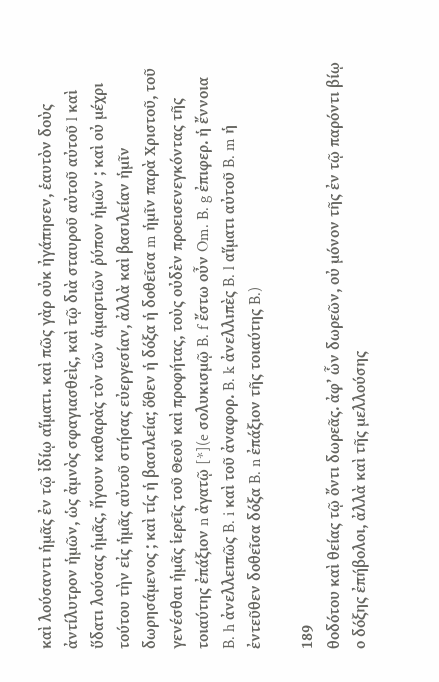καὶ λούσαντι ἡμᾶς ἐν τῷ ἰδίῳ αἵματι. καὶ πῶς γὰρ οὐκ ἠγάπησεν, ἑαυτὸν δοὺς ἀντίλυτρον ἡμῶν, ὡς ἀμνὸς σφαγιασθεὶς, καὶ τῷ διὰ σταυροῦ αὐτοῦ αὐτοῦ l καὶ ὕδατι λούσας ἡμᾶς, ἤγουν καθαρὰς τὸν τῶν ἁμαρτιῶν ῥύπον ἡμῶν ; καὶ οὐ μέχρι τούτου τὴν εἰς ἡμᾶς αὐτοῦ στήσας εὐεργεσίαν, ἀλλὰ καὶ βασιλείαν ἡμῖν δωρησάμενος ; καὶ τίς ἡ βασιλεία; ὅθεν ἡ δόξα ἡ δοθεῖσα m ἡμῖν παρὰ Χριστοῦ, τοῦ γενέσθαι ἡμᾶς ἱερεῖς τοῦ Θεοῦ καὶ προφήτας, τοὺς οὐδὲν προεισενεγκόντας τῆς τοιαύτης ἐπάξιον n ἀγατῷ [*](e σολυκισμῷ B. f ἔστω οὖν Om. B. g ἐπιφερ. ἡ ἔννοια B. h ἀνελλειπῶς B. i καὶ τοῦ ἀναφορ. B. k ἀνελλιπὲς B. l αἵματι αὐτοῦ B. m ἡ ἐντεῦθεν δοθεῖσα δόξα B. n ἐπάξιον τῆς τοιαύτης B.)

189
θοδότου καὶ θείας τῷ ὄντι δωρεᾶς. ἀφ’ ὧν δωρεῶν, οὐ μόνον τῆς ἐν τῷ παρόντι βίῳ ο δόξης ἐπήβολοι, ἀλλὰ καὶ τῆς μελλούσης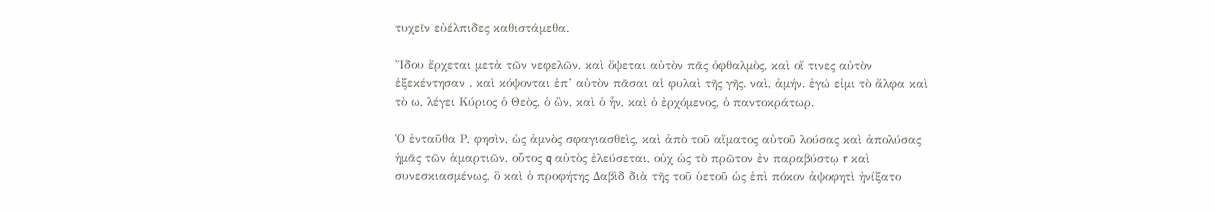τυχεῖν εὐέλπιδες καθιστάμεθα.

Ἴδου ἔρχεται μετὰ τῶν νεφελῶν, καὶ ὄψεται αὐτὸν πᾶς ὀφθαλμὸς, καὶ οἵ τινες αὐτὸν ἐξεκέντησαν . καὶ κόψονται ἐπ’ αὐτὸν πᾶσαι αἱ φυλαὶ τῆς γῆς. ναὶ, ἀμήν. ἐγώ εἰμι τὸ ἄλφα καὶ τὸ ω, λέγει Κύριος ὁ Θεὸς, ὁ ὢν, καὶ ὁ ἦν, καὶ ὁ ἐρχόμενος, ὁ παντοκράτωρ.

Ὁ ἐνταῦθα Ρ, φησὶν, ὡς ἀμνὸς σφαγιασθεὶς, καὶ ἀπὸ τοῦ αἵματος αὐτοῦ λούσας καὶ ἀπολύσας ἡμᾶς τῶν ἁμαρτιῶν, οὗτος q αὐτὸς ἐλεύσεται, οὐχ ὡς τὸ πρῶτον ἐν παραβύστῳ r καὶ συνεσκιασμένως, ὃ καὶ ὁ προφήτης Δαβὶδ διὰ τῆς τοῦ ὑετοῦ ὡς ἐπὶ πόκον ἀψοφητὶ ἠνίξατο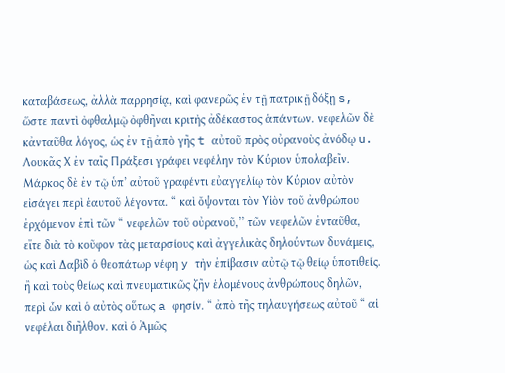καταβάσεως, ἀλλὰ παρρησίᾳ, καὶ φανερῶς ἐν τῇ πατρικῇ δόξῃ s, ὥστε παντὶ ὀφθαλμῷ ὀφθῆναι κριτὴς ἀδέκαστος ἁπάντων. νεφελῶν δὲ κἀνταῦθα λόγος, ὡς ἐν τῇ ἀπὸ γῆς t αὐτοῦ πρὸς οὐρανοὺς ἀνόδῳ u. Λουκᾶς Χ ἐν ταῖς Πράξεσι γράφει νεφέλην τὸν Κύριον ὑπολαβεῖν. Μάρκος δὲ ἐν τῷ ὑπ’ αὐτοῦ γραφέντι εὐαγγελίῳ τὸν Κύριον αὐτὸν εἰσάγει περὶ ἑαυτοῦ λέγοντα. “ καὶ ὄψονται τὸν Υἱὸν τοῦ ἀνθρώπου ἐρχόμενον ἐπὶ τῶν “ νεφελῶν τοῦ οὐρανοῦ,’’ τῶν νεφελῶν ἐνταῦθα, εἴτε διὰ τὸ κοῦφον τὰς μεταρσίους καὶ ἀγγελικὰς δηλούντων δυνάμεις, ὡς καὶ Δαβὶδ ὁ θεοπάτωρ νέφη y τὴν ἐπίβασιν αὐτῷ τῷ θείῳ ὑποτιθείς. ἢ καὶ τοὺς θείως καὶ πνευματικῶς ζῆν ἑλομένους ἀνθρώπους δηλῶν, περὶ ὧν καὶ ὁ αὐτὸς οὕτως a φησίν. “ ἀπὸ τῆς τηλαυγήσεως αὐτοῦ “ αἱ νεφέλαι διῆλθον. καὶ ὁ Ἀμῶς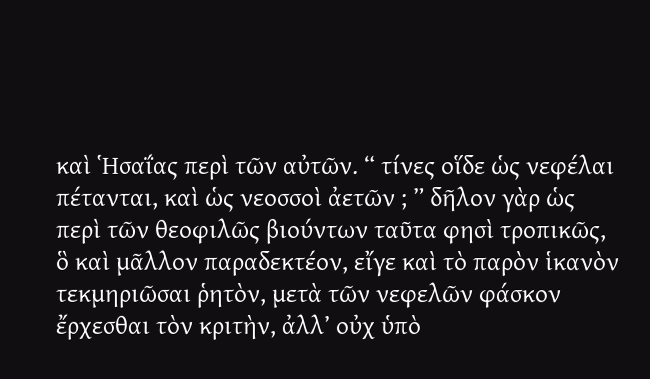καὶ ῾Ησαΐας περὶ τῶν αὐτῶν. “ τίνες οἵδε ὡς νεφέλαι πέτανται, καὶ ὡς νεοσσοὶ ἀετῶν ; ” δῆλον γὰρ ὡς περὶ τῶν θεοφιλῶς βιούντων ταῦτα φησὶ τροπικῶς, ὃ καὶ μᾶλλον παραδεκτέον, εἴγε καὶ τὸ παρὸν ἱκανὸν τεκμηριῶσαι ῥητὸν, μετὰ τῶν νεφελῶν φάσκον ἔρχεσθαι τὸν κριτὴν, ἀλλ’ οὐχ ὑπὸ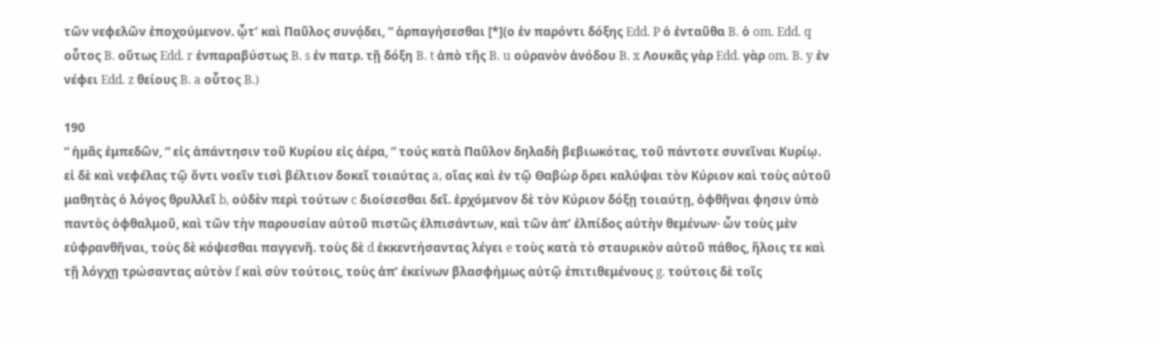τῶν νεφελῶν ἐποχούμενον. ᾧτ’ καὶ Παῦλος συνᾴδει, “ ἁρπαγήσεσθαι [*](ο ἐν παρόντι δόξης Edd. P ὁ ἐνταῦθα B. ὁ om. Edd. q οὗτος B. οὕτως Edd. r ἐνπαραβύστως B. s ἐν πατρ. τῇ δόξη B. t ἀπὸ τῆς B. u οὐρανὸν ἀνόδου B. x Λουκᾶς γὰρ Edd. γὰρ om. B. y ἐν νέφει Edd. z θείους B. a οὗτος B.)

190
“ ἡμᾶς ἐμπεδῶν, “ εἰς ἀπάντησιν τοῦ Κυρίου εἰς ἀέρα, ” τούς κατὰ Παῦλον δηλαδὴ βεβιωκότας, τοῦ πάντοτε συνεῖναι Κυρίῳ. εἰ δὲ καὶ νεφέλας τῷ ὄντι νοεῖν τισὶ βέλτιον δοκεῖ τοιαύτας a, οἵας καὶ ἐν τῷ Θαβὼρ ὄρει καλύψαι τὸν Κύριον καὶ τοὺς αὐτοῦ μαθητὰς ὁ λόγος θρυλλεῖ b, οὐδὲν περὶ τούτων c διοίσεσθαι δεῖ. ἐρχόμενον δὲ τὸν Κύριον δόξῃ τοιαύτῃ, ὀφθῆναι φησιν ὑπὸ παντὸς ὀφθαλμοῦ, καὶ τῶν τὴν παρουσίαν αὐτοῦ πιστῶς ἐλπισάντων, καὶ τῶν ἀπ’ ἐλπίδος αὐτὴν θεμένων· ὧν τοὺς μὲν εὐφρανθῆναι, τοὺς δὲ κόψεσθαι παγγενῆ. τοὺς δὲ d ἐκκεντήσαντας λέγει e τοὺς κατὰ τὸ σταυρικὸν αὐτοῦ πάθος, ἥλοις τε καὶ τῇ λόγχῃ τρώσαντας αὐτὸν f καὶ σὺν τούτοις, τοὺς ἀπ’ ἐκείνων βλασφήμως αὐτῷ ἐπιτιθεμένους g. τούτοις δὲ τοῖς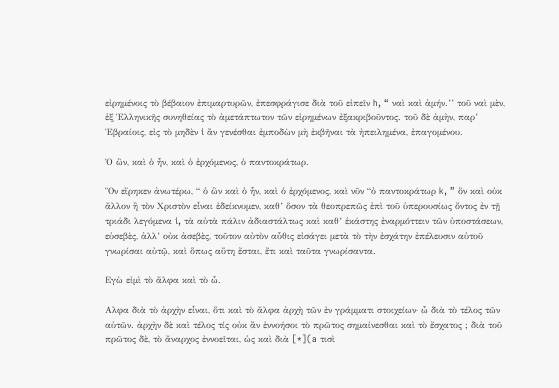εἰρημένοις τὸ βέβαιον ἐπιμαρτυρῶν, ἐπεσφράγισε διὰ τοῦ εἰπεῖν h, “ ναὶ καὶ ἀμήν.’’ τοῦ ναὶ μὲν, ἐξ Ἑλληνικῆς συνηθείας τὸ ἀμετάπτωτον τῶν εἰρημένων ἐξακριβοῦντος. τοῦ δὲ ἀμὴν, παρ’ Ἑβραίοις, εἰς τὸ μηδὲν i ἂν γενέσθαι ἐμποδὼν μὴ ἐκβῆναι τὰ ἠπειλημένα, ἐπαγομένου.

Ὁ ὢν, καὶ ὁ ἦν, καὶ ὁ ἐρχόμενος, ὁ παντοκράτωρ.

Ὃν εἴρηκεν ἀνωτέρω, “ ὁ ὣν καὶ ὁ ἦν, καὶ ὁ ἐρχόμενος, καὶ νῦν “ὁ παντοκράτωρ k, ” ὃν καὶ οὐκ ἄλλον ἢ τὸν Χριστὸν εἶναι ἐδείκνυμεν, καθ’ ὅσον τὰ θεοπρεπῶς ἐπὶ τοῦ ὑπερουσίως ὄντος ἐν τῇ τριάδι λεγόμενα i, τὰ αὐτὰ πάλιν ἀδιαστάλτως καὶ καθ’ ἑκάστης ἐναρμόττειν τῶν ὑποστάσεων, εὐσεβὲς, ἀλλ’ οὐκ ἀσεβὲς, τοῦτον αὐτὸν αὖθις εἰσάγει μετὰ τὸ τὴν ἐσχάτην ἐπέλευσιν αὐτοῦ γνωρίσαι αὐτῷ, καὶ ὅπως αὕτη ἔσται, ἔτι καὶ ταῦτα γνωρίσαντα.

Εγὼ εἰμὶ τὸ ἄλφα καὶ τὸ ὦ.

Αλφα διὰ τὸ ἀρχὴν εἶναι, ὅτι καὶ τὸ ἄλφα ἀρχὴ τῶν ἐν γράμματι στοιχείων· ὦ διὰ τὸ τέλος τῶν αὐτῶν. ἀρχὴν δὲ καὶ τέλος τίς οὐκ ἂν ἐννοήσοι τὸ πρῶτος σημαίνεσθαι καὶ τὸ ἔσχατος ; διὰ τοῦ πρῶτος δὲ, τὸ ἄναρχος ἐννοεῖται, ὡς καὶ διὰ [*](a τισὶ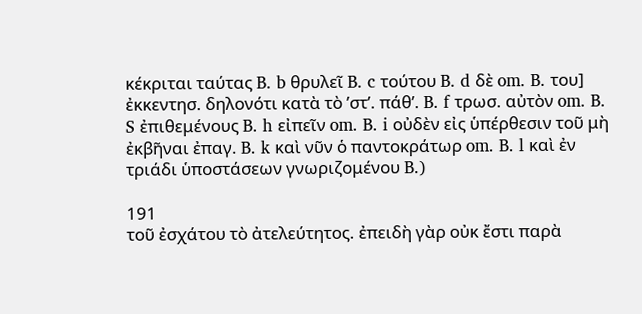κέκριται ταύτας B. b θρυλεῖ B. c τούτου B. d δὲ om. B. του] ἐκκεντησ. δηλονότι κατὰ τὸ ’στ’. πάθ’. B. f τρωσ. αὐτὸν om. B. S ἐπιθεμένους B. h εἰπεῖν om. B. i οὐδὲν εἰς ὑπέρθεσιν τοῦ μὴ ἐκβῆναι ἐπαγ. B. k καὶ νῦν ὁ παντοκράτωρ om. B. l καὶ ἐν τριάδι ὑποστάσεων γνωριζομένου B.)

191
τοῦ ἐσχάτου τὸ ἀτελεύτητος. ἐπειδὴ γὰρ οὐκ ἔστι παρὰ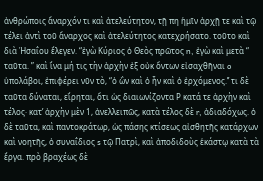ἀνθρώποις ἄναρχόν τι καὶ ἀτελεύτητον, τῇ πη ἡμῖν ἀρχῇ τε καὶ τῷ τέλει ἀντὶ τοῦ ἄναρχος καὶ ἀτελεύτητος κατεχρήσατο. τοῦτο καὶ διὰ Ἡσαΐου ἔλεγεν. “ἐγὼ Κύριος ὁ Θεὸς πρῶτος n, ἐγὼ καὶ μετὰ “ ταῦτα. ” καὶ ἵνα μή τις τὴν ἀρχὴν ἐξ οὐκ ὄντων εἰσαχθῆναι o ὑπολάβοι, ἐπιφέρει νῦν τὸ, “ὁ ὢν καὶ ὁ ἦν καὶ ὁ ἐρχόμενος.’’ τι δὲ ταῦτα δύναται, εἴρηται, ὅτι ὡς διαιωνίζοντα Ρ κατά τε ἀρχὴν καὶ τέλος· κατ’ ἀρχὴν μὲν 1, ἀνελλειπῶς, κατὰ τέλος δὲ r, ἀδιαδόχως. ὁ δὲ ταῦτα, καὶ παντοκράτωρ, ὡς πάσης κτίσεως αἰσθητῆς κατάρχων καὶ νοητῆς, ὁ συναΐδιος s τῷ Πατρὶ, καὶ ἀποδιδοὺς ἑκάστῳ κατὰ τὰ ἔργα. πρὸ βραχέως δὲ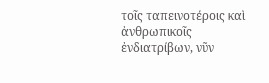τοῖς ταπεινοτέροις καὶ ἀνθρωπικοῖς ἐνδιατρίβων, νῦν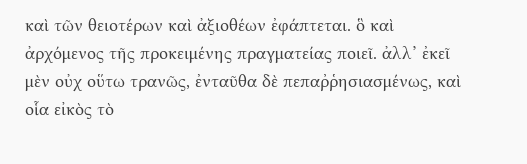καὶ τῶν θειοτέρων καὶ ἀξιοθέων ἐφάπτεται. ὃ καὶ ἀρχόμενος τῆς προκειμένης πραγματείας ποιεῖ. ἀλλ’ ἐκεῖ μὲν οὐχ οὕτω τρανῶς, ἐνταῦθα δὲ πεπαῤῥησιασμένως, καὶ οἷα εἰκὸς τὸ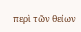περὶ τῶν θείων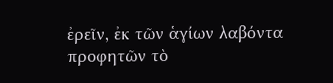ἐρεῖν, ἐκ τῶν ἁγίων λαβόντα προφητῶν τὸ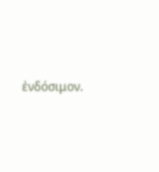ἐνδόσιμον.